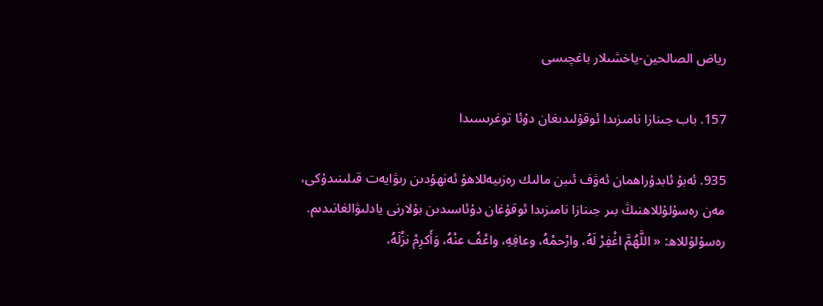رياض الصالحين-ياخشىلار باغچىسى

157. باب جىنازا نامىزىدا ئوقۇلىدىغان دۇئا توغرىسىدا

935. ئەبۇ ئابدۇراھمان ئەۋف ئىبن مالىك رەزىيەللاھۇ ئەنھۇدىن رىۋايەت قىلىنىدۇكى، مەن رەسۇلۇللاھنىڭ بىر جىنازا نامىزىدا ئوقۇغان دۇئاسىدىن بۇلارنى يادلىۋالغانىدىم. رەسۇلۇللاھ: « اللَّهُمَّ اغْفِرْ لَهُ، وارْحمْهُ، وعافِهِ، واعْفُ عنْهُ، وَأَكرِمْ نزُلَهُ،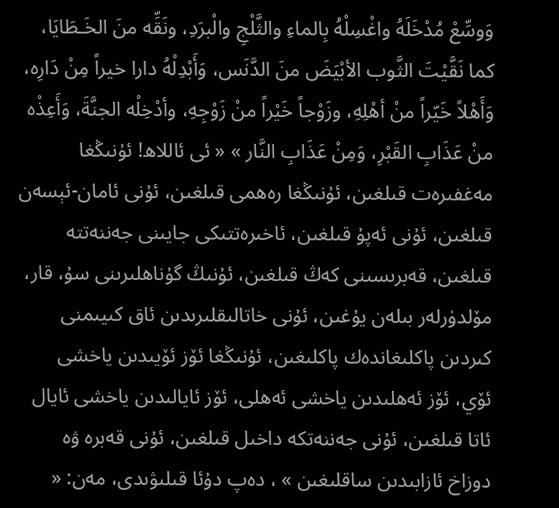وَوسِّعْ مُدْخَلَهُ واغْسِلْهُ بِالماءِ والثَّلْجِ والْبرَدِ، ونَقِّه منَ الخَـطَايَا، كما نَقَّيْتَ الثَّوب الأبْيَضَ منَ الدَّنَس، وَأَبْدِلْهُ دارا خيراً مِنْ دَارِه، وَأَهْلاً خَيّراً منْ أهْلِهِ، وزَوْجاً خَيْراً منْ زَوْجِهِ، وأدْخِلْه الجنَّةَ، وَأَعِذْه منْ عَذَابِ القَبْرِ، وَمِنْ عَذَابِ النَّار » « ئى ئاللاھ! ئۇنىڭغا مەغفىرەت قىلغىن، ئۇنىڭغا رەھمى قىلغىن، ئۇنى ئامان-ئېسەن قىلغىن، ئۇنى ئەپۇ قىلغىن، ئاخىرەتتىكى جايىنى جەننەتتە قىلغىن، قەبرىسىنى كەڭ قىلغىن، ئۇنىڭ گۇناھلىرىنى سۇ، قار، مۆلدۈرلەر بىلەن يۇغىن، ئۇنى خاتالىقلىرىدىن ئاق كىيىمنى كىردىن پاكلىغاندەك پاكلىغىن، ئۇنىڭغا ئۆز ئۆيىدىن ياخشى ئۆي، ئۆز ئەھلىدىن ياخشى ئەھلى، ئۆز ئايالىدىن ياخشى ئايال ئاتا قىلغىن، ئۇنى جەننەتكە داخىل قىلغىن، ئۇنى قەبرە ۋە دوزاخ ئازابىدىن ساقلىغىن » ، دەپ دۇئا قىلىۋىدى، مەن: «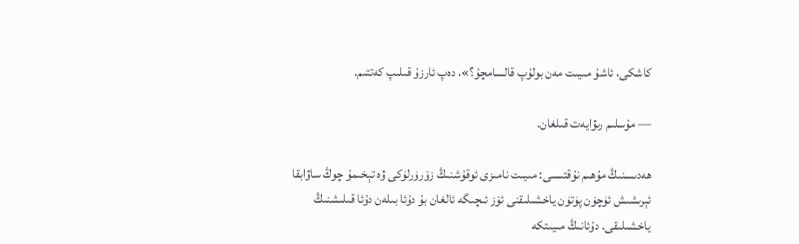كاشكى، ئاشۇ مىيىت مەن بولۇپ قالسامچۇ؟»، دەپ ئارزۇ قىلىپ كەتتىم.

― مۇسلىم رىۋايەت قىلغان.

ھەدىسنىڭ مۇھىم نۇقتىسى: مىيىت نامىزى ئوقۇشنىڭ زۆرۈرلۈكى ۋە تېخىمۇ چوڭ ساۋابقا ئېرىشىش ئۈچۈن پۈتۈن ياخشىلىقنى ئۆز ئىچىگە ئالغان بۇ دۇئا بىلەن دۇئا قىلىشنىڭ ياخشىلىقى. دۇئانىڭ مىيىتكە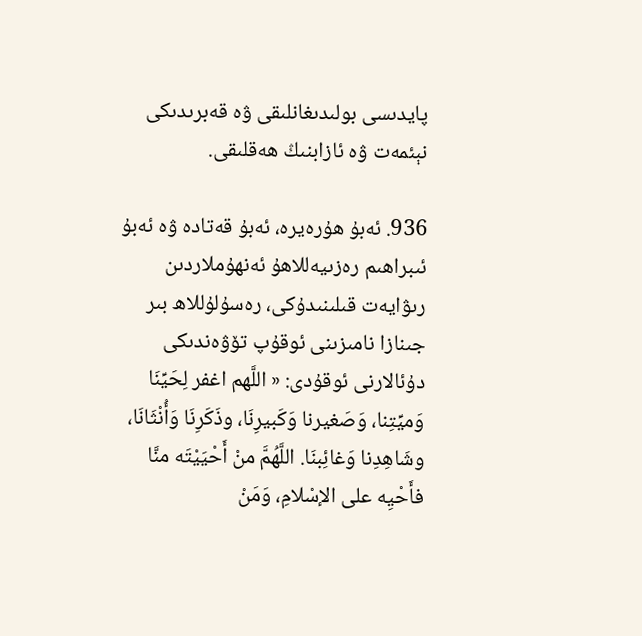پايدىسى بولىدىغانلىقى ۋە قەبرىدىكى نېئمەت ۋە ئازابنىڭ ھەقلىقى.

936. ئەبۇ ھۇرەيرە، ئەبۇ قەتادە ۋە ئەبۇ ئىبراھىم رەزىيەللاھۇ ئەنھۇملاردىن رىۋايەت قىلىنىدۇكى، رەسۇلۇللاھ بىر جىنازا نامىزىنى ئوقۇپ تۆۋەندىكى دۇئالارنى ئوقۇدى: « اللَّهم اغفر لِحَيِّنَا وَميِّتِنا، وَصَغيرنا وَكَبيرِنَا، وذَكَرِنَا وَأُنْثَانَا، وشَاهِدِنا وَغائِبنَا. اللَّهُمَّ منْ أَحْيَيْتَه منَّا فأَحْيِه على الإسْلامِ، وَمَنْ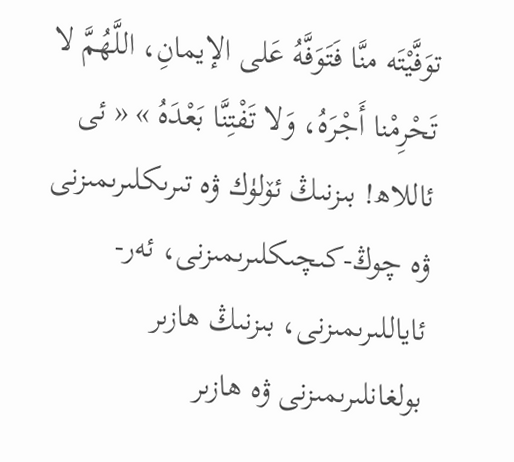توَفَّيْتَه منَّا فَتَوَفَّهُ عَلى الإيمانِ، اللَّهُمَّ لا تَحْرِمْنا أَجْرَهُ، وَلا تَفْتِنَّا بَعْدَهُ » « ئى ئاللاھ! بىزنىڭ ئۆلۈك ۋە تىرىكلىرىمىزنى ۋە چوڭ-كىچىكلىرىمىزنى، ئەر-ئاياللىرىمىزنى، بىزنىڭ ھازىر بولغانلىرىمىزنى ۋە ھازىر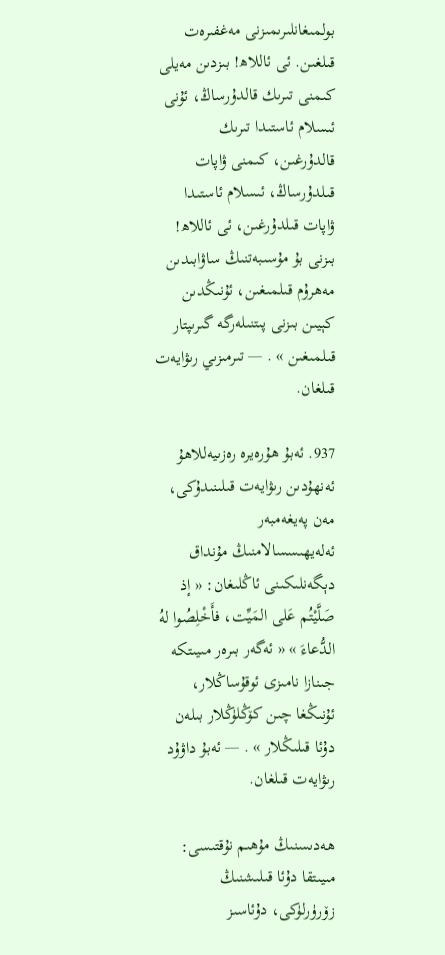بولمىغانلىرىمىزنى مەغفىرەت قىلغىن. ئى ئاللاھ! بىزدىن مەيلى كىمنى تىرىك قالدۇرساڭ، ئۇنى ئىسلام ئاستىدا تىرىك قالدۇرغىن، كىمنى ۋاپات قىلدۇرساڭ، ئىسلام ئاستىدا ۋاپات قىلدۇرغىن، ئى ئاللاھ! بىزنى بۇ مۇسىبەتنىڭ ساۋابىدىن مەھرۇم قىلمىغىن، ئۇنىڭدىن كېيىن بىزنى پىتنىلەرگە گىرىپتار قىلمىغىن » . ― تىرمىزىي رىۋايەت قىلغان.

937. ئەبۇ ھۇرەيرە رەزىيەللاھۇ ئەنھۇدىن رىۋايەت قىلىنىدۇكى، مەن پەيغەمبەر ئەلەيھىسسالامنىڭ مۇنداق دېگەنلىكىنى ئاڭلىغان: « إذ صَلَّيْتُم عَلى المَيِّت، فأَخْلِصُوا لهُ الدُّعاءَ » « ئەگەر بىرەر مىيىتكە جىنازا نامىزى ئوقۇساڭلار، ئۇنىڭغا چىن كۆڭلۈڭلار بىلەن دۇئا قىلىڭلار » . ― ئەبۇ داۋۇد رىۋايەت قىلغان.

ھەدىسنىڭ مۇھىم نۇقتىسى: مىيىتقا دۇئا قىلىشنىڭ زۆرۈرلۈكى، دۇئاسىز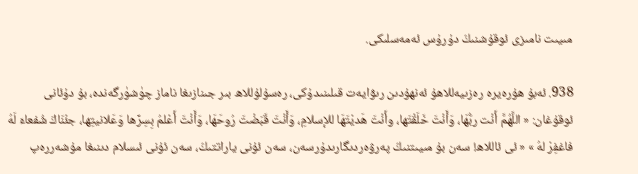مىيىت نامىزى ئوقۇشنىڭ دۇرۇس ئەمەسلىكى.

938. ئەبۇ ھۇرەيرە رەزىيەللاھۇ ئەنھۇدىن رىۋايەت قىلىنىدۇكى، رەسۇلۇللاھ بىر جىنازىغا ناماز چۈشۈرگەندە، بۇ دۇئانى ئوقۇغان: « اللَّهُمَّ أَنْت ربُّهَا، وَأَنْتَ خَلَقْتَها، وأَنْتَ هَديْتَهَا للإسلامِ، وَأَنْتَ قَبَضْتَ رُوحَهَا، وَأَنْتَ أَعْلمُ بِسِرِّها وَعَلانيتِها، جئْنَاكَ شُفعاءَ لَهُ فاغفِرْ لهُ » « ئى ئاللاھ! سەن بۇ مىيىتنىڭ پەرۋەردىگارىدۇرسەن، سەن ئۇنى ياراتتىڭ، سەن ئۇنى ئىسلام دىنىغا مۇشەررەپ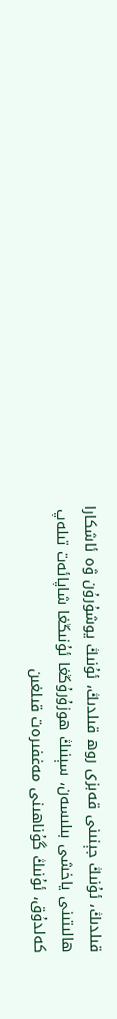قىلدىڭ، ئۇنىڭ جېنىنى قەبزى روھ قىلدىڭ، ئۇنىڭ يوشۇرۇن ۋە ئاشكارا ھالىتىنى ياخشى بىلىسەن، سېنىڭ ھوزۇرۇڭغا ئۇنىڭغا شاپائەت تىلەپ كەلدۇق، ئۇنىڭ گۇناھىنى مەغفىرەت قىلغىن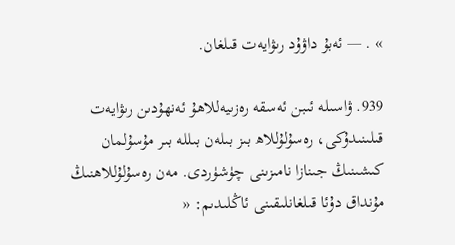» . ― ئەبۇ داۋۇد رىۋايەت قىلغان.

939. ۋاسىلە ئىبن ئەسقە رەزىيەللاھۇ ئەنھۇدىن رىۋايەت قىلىنىدۇكى، رەسۇلۇللاھ بىز بىلەن بىللە بىر مۇسۇلمان كىشىنىڭ جىنازا نامىزىنى چۈشۈردى. مەن رەسۇلۇللاھنىڭ مۇنداق دۇئا قىلغانلىقىنى ئاڭلىدىم: «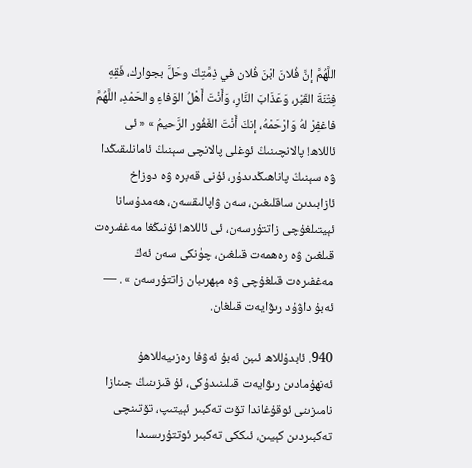اللَّهُمَّ إنَّ فُلانَ ابْنَ فُلان في ذِمَّتِكَ وحَلَّ بجوارك، فَقِهِ فِتْنَةَ القَبْر، وَعَذَابَ النَّارِ، وَأَنْتَ أَهْلُ الوَفاءِ والحَمْدِ، اللَّهُمَّ فاغفِرْ لهُ وَارْحَمْهُ، إنكَ أَنْتَ الغَفُور الرَّحيمُ » « ئى ئاللاھ! پالانچىنىڭ ئوغلى پالانچى سېنىڭ ئامانلىقىڭدا ۋە سېنىڭ پاناھىڭدىدۇر، ئۇنى قەبرە ۋە دوزاخ ئازابىدىن ساقلىغىن، سەن ۋاپالىقسەن، ھەمدۇسانا ئېيتىلغۇچى زاتتۇرسەن، ئى ئاللاھ! ئۇنىڭغا مەغفىرەت قىلغىن ۋە رەھمەت قىلغىن، چۈنكى سەن ئەڭ مەغفىرەت قىلغۇچى ۋە مېھرىبان زاتتۇرسەن » . ― ئەبۇ داۋۇد رىۋايەت قىلغان.

940. ئابدۇللاھ ئىبن ئەبۇ ئەۋفا رەزىيەللاھۇ ئەنھۇمادىن رىۋايەت قىلىنىدۇكى، ئۇ قىزىنىڭ جىنازا نامىزىنى ئوقۇغاندا تۆت تەكبىر ئېيتىپ، تۆتىنچى تەكبىردىن كېيىن، ئىككى تەكبىر ئوتتۇرىسىدا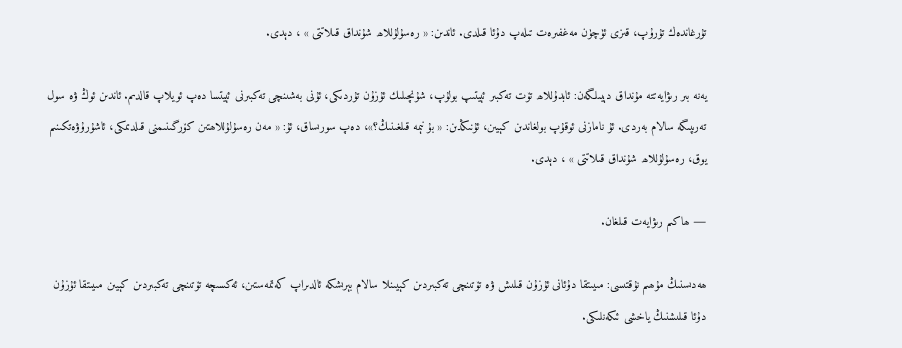تۇرغاندەك تۇرۇپ، قىزى ئۈچۈن مەغفىرەت تىلەپ دۇئا قىلدى. ئاندىن: « رەسۇلۇللاھ شۇنداق قىلاتتى » ، دېدى.

يەنە بىر رىۋايەتتە مۇنداق دېيىلگەن: ئابدۇللاھ تۆت تەكبىر ئېيتىپ بولۇپ، شۇنچىلىك ئۇزۇن تۇردىكى، ئۇنى بەشىنچى تەكبىرنى ئېيتسا دەپ ئويلاپ قالدىم. ئاندىن ئوڭ ۋە سول تەرىپىگە سالام بەردى. ئۇ نامازنى ئوقۇپ بولغاندىن كېيىن، ئۇنىڭدىن: « بۇ نېمە قىلغىنىڭ؟»، دەپ سورىساق، ئۇ: « مەن رەسۇلۇللاھتىن كۆرگىنىمنى قىلدىمكى، ئاشۇرۇۋەتكىنىم يوق، رەسۇلۇللاھ شۇنداق قىلاتتى » ، دېدى.

― ھاكىم رىۋايەت قىلغان.

ھەدىسنىڭ مۇھىم نۇقتىسى: مىيىتقا دۇئانى ئۇزۇن قىلىش ۋە تۆتىنچى تەكبىردىن كېيىنلا سالام بېرىشكە ئالدىراپ كەتمەستىن، ئەكسىچە تۆتىنچى تەكبىردىن كېيىن مىيىتقا ئۇزۇن دۇئا قىلىشنىڭ ياخشى ئىكەنلىكى.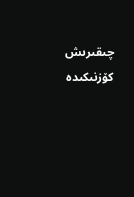چىقىرىش كۆزنىكىدە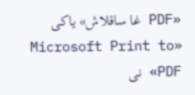«PDF غا ساقلاش» ياكى «Microsoft Print to PDF» نى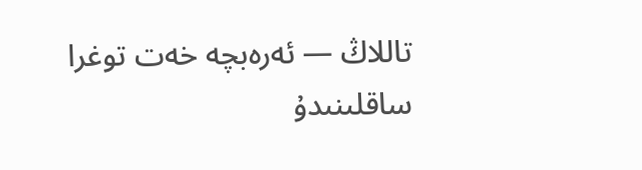تاللاڭ — ئەرەبچە خەت توغرا ساقلىنىدۇ